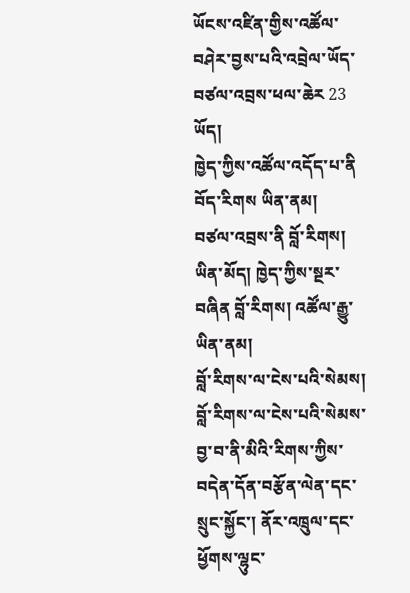ཡོངས་འཛིན་གྱིས་འཚོལ་བཤེར་བྱས་པའི་འབྲེལ་ཡོད་བཙལ་འབྲས་ཕལ་ཆེར 23 ཡོད།
ཁྱེད་ཀྱིས་འཚོལ་འདོད་པ་ནི བོད་རིགས ཡིན་ནམ།
བཙལ་འབྲས་ནི བློ་རིགས། ཡིན་མོད། ཁྱེད་ཀྱིས་སྔར་བཞིན བློ་རིགས། འཚོལ་རྒྱུ་ཡིན་ནམ།
བློ་རིགས་ལ་ངེས་པའི་སེམས།
བློ་རིགས་ལ་ངེས་པའི་སེམས་བྱ་བ་ནི་མིའི་རིགས་ཀྱིས་བདེན་དོན་བརྩོན་ལེན་དང་སྲུང་སྐྱོང་། ནོར་འཁྲུལ་དང་ཕྱོགས་ལྷུང་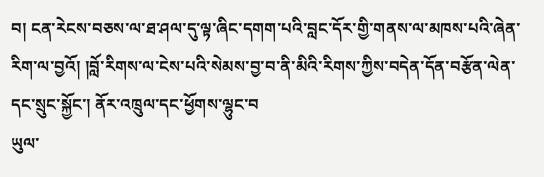བ། ངན་རེངས་བཅས་ལ་ཐ་ཤལ་དུ་ལྟ་ཞིང་དགག་པའི་བླང་དོར་གྱི་གནས་ལ་མཁས་པའི་ཞེན་རིག་ལ་བྱའོ། །བློ་རིགས་ལ་ངེས་པའི་སེམས་བྱ་བ་ནི་མིའི་རིགས་ཀྱིས་བདེན་དོན་བརྩོན་ལེན་དང་སྲུང་སྐྱོང་། ནོར་འཁྲུལ་དང་ཕྱོགས་ལྷུང་བ
ཡུལ་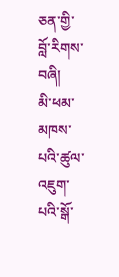ཅན་གྱི་བློ་རིགས་བཞི།
མི་ཕམ་མཁས་པའི་ཚུལ་འཇུག་པའི་སྒོ་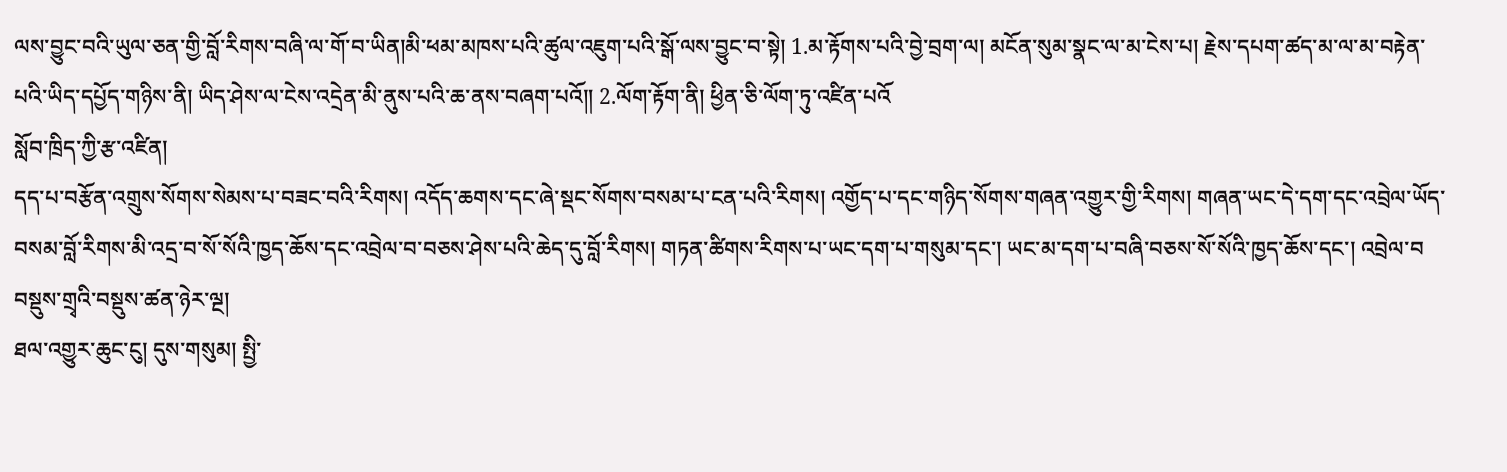ལས་བྱུང་བའི་ཡུལ་ཅན་གྱི་བློ་རིགས་བཞི་ལ་གོ་བ་ཡིན།མི་ཕམ་མཁས་པའི་ཚུལ་འཇུག་པའི་སྒོ་ལས་བྱུང་བ་སྟེ། 1.མ་རྟོགས་པའི་བྱེ་བྲག་ལ། མངོན་སུམ་སྣང་ལ་མ་ངེས་པ། རྗེས་དཔག་ཚད་མ་ལ་མ་བརྟེན་པའི་ཡིད་དཔྱོད་གཉིས་ནི། ཡིད་ཤེས་ལ་ངེས་འདྲེན་མི་ནུས་པའི་ཆ་ནས་བཞག་པའོ༎ 2.ལོག་རྟོག་ནི། ཕྱིན་ཅི་ལོག་ཏུ་འཛིན་པའོ
སློབ་ཁྲིད་ཀྱི་རྩ་འཛིན།
དད་པ་བརྩོན་འགྲུས་སོགས་སེམས་པ་བཟང་བའི་རིགས། འདོད་ཆགས་དང་ཞེ་སྡང་སོགས་བསམ་པ་ངན་པའི་རིགས། འགྱོད་པ་དང་གཉིད་སོགས་གཞན་འགྱུར་གྱི་རིགས། གཞན་ཡང་དེ་དག་དང་འབྲེལ་ཡོད་བསམ་བློ་རིགས་མི་འདྲ་བ་སོ་སོའི་ཁྱད་ཆོས་དང་འབྲེལ་བ་བཅས་ཤེས་པའི་ཆེད་དུ་བློ་རིགས། གཏན་ཚིགས་རིགས་པ་ཡང་དག་པ་གསུམ་དང་། ཡང་མ་དག་པ་བཞི་བཅས་སོ་སོའི་ཁྱད་ཆོས་དང་། འབྲེལ་བ
བསྡུས་གྲྭའི་བསྡུས་ཚན་ཉེར་ལྔ།
ཐལ་འགྱུར་ཆུང་ངུ། དུས་གསུམ། སྤྱི་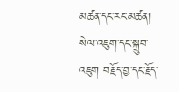མཚན་དང་རང་མཚན། སེལ་འཇུག་དང་སྐྲུབ་འཇུག བརྗོད་བྱ་དང་རྗོད་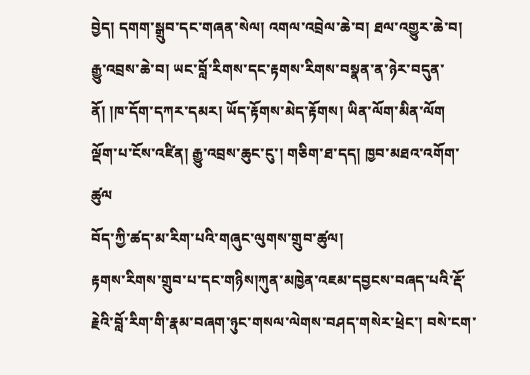བྱེད། དགག་སྒྲུབ་དང་གཞན་སེལ། འགལ་འབྲེལ་ཆེ་བ། ཐལ་འགྱུར་ཆེ་བ། རྒྱུ་འབྲས་ཆེ་བ། ཡང་བློ་རིགས་དང་རྟགས་རིགས་བསྣན་ན་ཉེར་བདུན་ནོ། །ཁ་དོག་དཀར་དམར། ཡོད་རྟོགས་མེད་རྟོགས། ཡིན་ལོག་མིན་ལོག ལྡོག་པ་ངོས་འཛིན། རྒྱུ་འབྲས་ཆུང་ངུ་། གཅིག་ཐ་དད། ཁྱབ་མཐའ་འགོག་ཚུལ
བོད་ཀྱི་ཚད་མ་རིག་པའི་གཞུང་ལུགས་གྲུབ་ཚུལ།
རྟགས་རིགས་གྲུབ་པ་དང་གཉིས།ཀུན་མཁྱེན་འཇམ་དབྱངས་བཞད་པའི་རྡོ་རྗེའི་བློ་རིག་གི་རྣམ་བཞག་ཉུང་གསལ་ལེགས་བཤད་གསེར་ཕྲེང་། བསེ་ངག་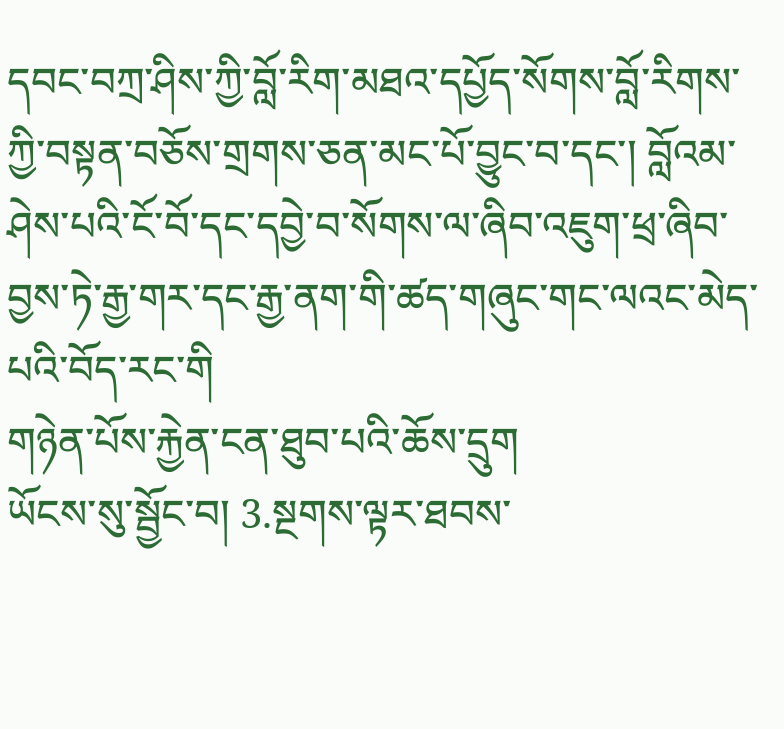དབང་བཀྲ་ཤིས་ཀྱི་བློ་རིག་མཐའ་དཔྱོད་སོགས་བློ་རིགས་ཀྱི་བསྟན་བཅོས་གྲགས་ཅན་མང་པོ་བྱུང་བ་དང་། བློའམ་ཤེས་པའི་ངོ་བོ་དང་དབྱེ་བ་སོགས་ལ་ཞིབ་འཇུག་ཕྲ་ཞིབ་བྱས་ཏེ་རྒྱ་གར་དང་རྒྱ་ནག་གི་ཚད་གཞུང་གང་ལའང་མེད་པའི་བོད་རང་གི
གཉེན་པོས་རྐྱེན་ངན་ཐུབ་པའི་ཆོས་དྲུག
ཡོངས་སུ་སྦྱོང་བ། 3.སྔགས་ལྟར་ཐབས་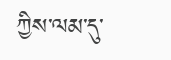ཀྱིས་ལམ་དུ་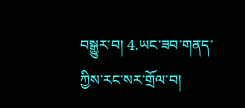བསྒྱུར་བ། 4.ཡང་ཟབ་གནད་ཀྱིས་རང་སར་གྲོལ་བ།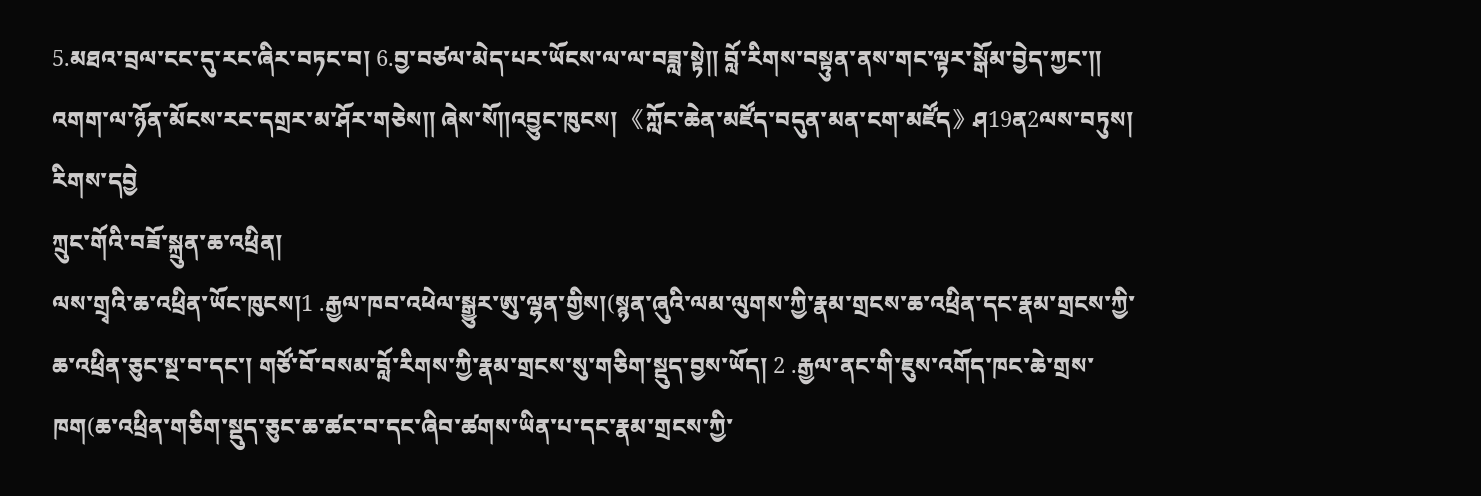5.མཐའ་བྲལ་ངང་དུ་རང་ཞིར་བཏང་བ། 6.བྱ་བཙལ་མེད་པར་ཡོངས་ལ་ལ་བཟླ་སྟེ༎ བློ་རིགས་བསྟུན་ནས་གང་ལྟར་སྒོམ་བྱེད་ཀྱང་༎ འགག་ལ་ཉོན་མོངས་རང་དགྲར་མ་ཤོར་གཅེས༎ ཞེས་སོ༎འབྱུང་ཁུངས། 《ཀློང་ཆེན་མཛོད་བདུན་མན་ངག་མཛོད》ཤ19ན2ལས་བཏུས། རིགས་དབྱེ
ཀྲུང་གོའི་བཟོ་སྐྲུན་ཆ་འཕྲིན།
ལས་གྲྭའི་ཆ་འཕྲིན་ཡོང་ཁུངས།1 .རྒྱལ་ཁབ་འཕེལ་སྒྱུར་ཨུ་ལྷན་གྱིས།(སྙན་ཞུའི་ལམ་ལུགས་ཀྱི་རྣམ་གྲངས་ཆ་འཕྲིན་དང་རྣམ་གྲངས་ཀྱི་ཆ་འཕྲིན་ཅུང་སྔ་བ་དང་། གཙོ་བོ་བསམ་བློ་རིགས་ཀྱི་རྣམ་གྲངས་སུ་གཅིག་སྡུད་བྱས་ཡོད། 2 .རྒྱལ་ནང་གི་ཇུས་འགོད་ཁང་ཆེ་གྲས་ཁག(ཆ་འཕྲིན་གཅིག་སྡུད་ཅུང་ཆ་ཚང་བ་དང་ཞིབ་ཚགས་ཡིན་པ་དང་རྣམ་གྲངས་ཀྱི་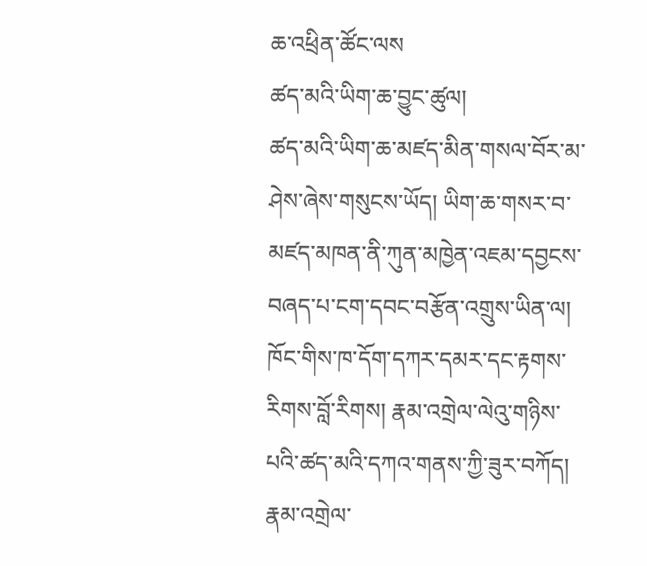ཆ་འཕྲིན་ཚོང་ལས
ཚད་མའི་ཡིག་ཆ་བྱུང་ཚུལ།
ཚད་མའི་ཡིག་ཆ་མཛད་མིན་གསལ་བོར་མ་ཤེས་ཞེས་གསུངས་ཡོད། ཡིག་ཆ་གསར་བ་མཛད་མཁན་ནི་ཀུན་མཁྱེན་འཇམ་དབྱངས་བཞད་པ་ངག་དབང་བརྩོན་འགྲུས་ཡིན་ལ། ཁོང་གིས་ཁ་དོག་དཀར་དམར་དང་རྟགས་རིགས་བློ་རིགས། རྣམ་འགྲེལ་ལེའུ་གཉིས་པའི་ཚད་མའི་དཀའ་གནས་ཀྱི་ཟུར་བཀོད། རྣམ་འགྲེལ་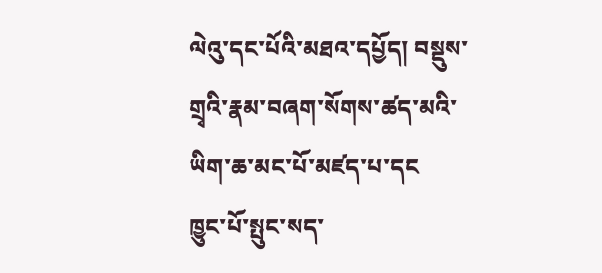ལེའུ་དང་པོའི་མཐའ་དཔྱོད། བསྡུས་གྲྭའི་རྣམ་བཞག་སོགས་ཚད་མའི་ཡིག་ཆ་མང་པོ་མཛད་པ་དང
ཁྱུང་པོ་སྤུང་སད་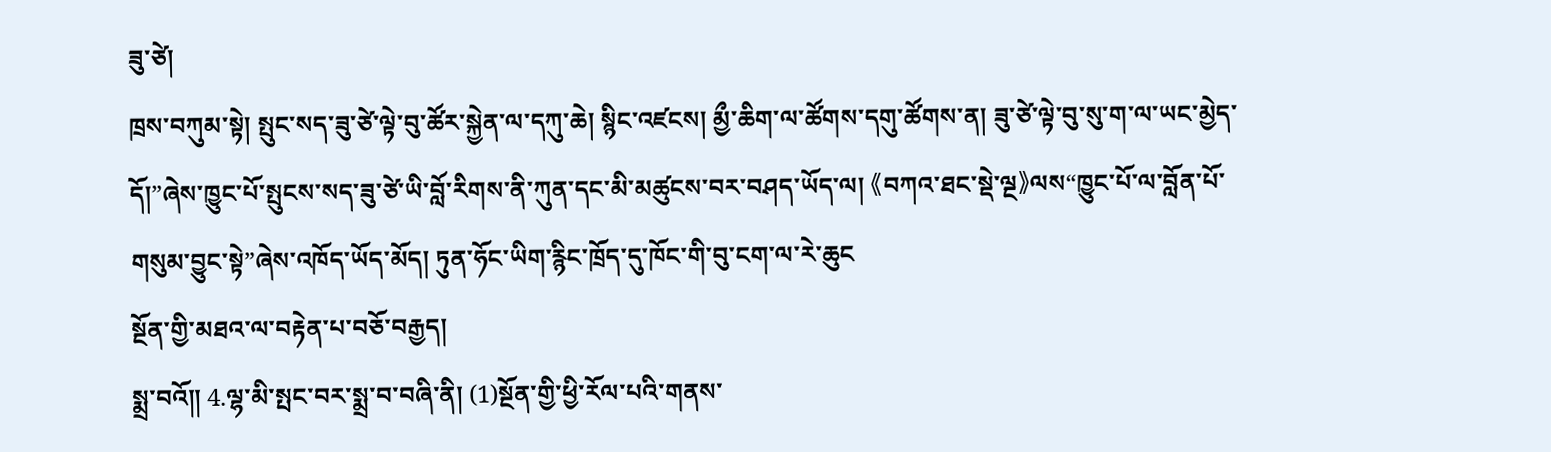ཟུ་ཙེ།
ཁྲས་བཀུམ་སྟེ། སྤུང་སད་ཟུ་ཙེ་ལྟེ་བུ་ཚོར་སྐྱེན་ལ་དཀུ་ཆེ། སྙིང་འཛངས། མྱྀ་ཆིག་ལ་ཚོགས་དགུ་ཚོགས་ན། ཟུ་ཙེ་ལྟེ་བུ་སུ་ག་ལ་ཡང་མྱེད་དོ།”ཞེས་ཁྱུང་པོ་སྤུངས་སད་ཟུ་ཙེ་ཡི་བློ་རིགས་ནི་ཀུན་དང་མི་མཚུངས་བར་བཤད་ཡོད་ལ། 《བཀའ་ཐང་སྡེ་ལྔ》ལས“ཁྱུང་པོ་ལ་བློན་པོ་གསུམ་བྱུང་སྟེ”ཞེས་འཁོད་ཡོད་མོད། ཏུན་ཧོང་ཡིག་རྙིང་ཁྲོད་དུ་ཁོང་གི་བུ་ངག་ལ་རེ་ཆུང
སྔོན་གྱི་མཐའ་ལ་བརྟེན་པ་བཅོ་བརྒྱད།
སྨྲ་བའོ༎ 4.ལྷ་མི་སྤང་བར་སྨྲ་བ་བཞི་ནི། (1)སྔོན་གྱི་ཕྱི་རོལ་པའི་གནས་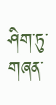ཤིག་ཏུ་གཞན་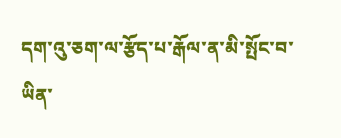དག་འུ་ཅག་ལ་རྩོད་པ་རྒོལ་ན་མི་སྤོང་བ་ཡིན་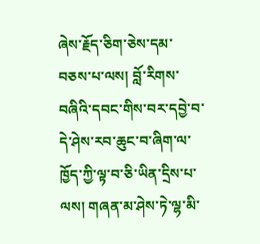ཞེས་རྗོད་ཅིག་ཅེས་དམ་བཅས་པ་ལས། བློ་རིགས་བཞིའི་དབང་གིས་བར་དབྱེ་བ་དེ་ཤེས་རབ་ཆུང་བ་ཞིག་ལ་ཁྱོད་ཀྱི་ལྟ་བ་ཅི་ཡིན་དྲིས་པ་ལས། གཞན་མ་ཤེས་ཏེ་ལྷ་མི་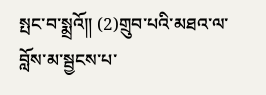སྤང་བ་སྨྲའོ༎ (2)གྲུབ་པའི་མཐའ་ལ་བློས་མ་སྦྱངས་པ་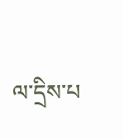ལ་དྲིས་པ